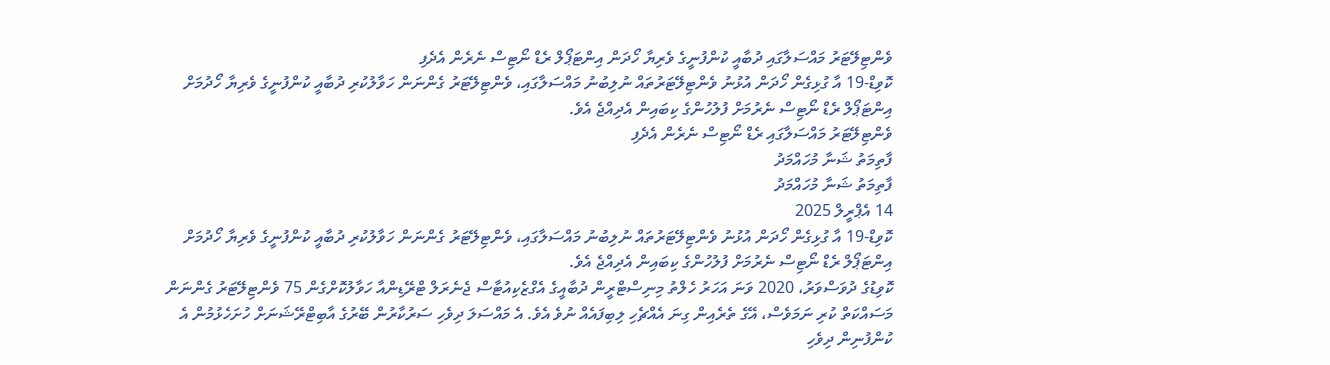ވެންޓިލޭޓަރު މައްސަލާގައި ދުބާއީ ކުންފުނީގެ ވެރިޔާ ހޯދަން އިންޓަޕޯލް ރެޑް ނޯޓިސް ނެރެން އެދެފި
ކޮވިޑް-19 އާ ގުޅިގެން ހޯދަން އުޅުނު ވެންޓިލޭޓަރުތައް ނުލިބުނު މައްސަލާގައި، ވެންޓިލޭޓަރު ގެންނަން ހަވާލުކުރި ދުބާއީ ކުންފުނީގެ ވެރިޔާ ހޯދުމަށް އިންޓަޕޯލް ރެޑް ނޯޓިސް ނެރުމަށް ފުލުހުންގެ ކިބައިން އެދިއްޖެ އެވެ.
ވެންޓިލޭޓަރު މައްސަލާގައި ރެޑް ނޯޓިސް ނެރެން އެދެފި
ފާތިމަތު ޝަނާ މުހައްމަދު
ފާތިމަތު ޝަނާ މުހައްމަދު
14 އެޕްރީލް 2025
ކޮވިޑް-19 އާ ގުޅިގެން ހޯދަން އުޅުނު ވެންޓިލޭޓަރުތައް ނުލިބުނު މައްސަލާގައި، ވެންޓިލޭޓަރު ގެންނަން ހަވާލުކުރި ދުބާއީ ކުންފުނީގެ ވެރިޔާ ހޯދުމަށް އިންޓަޕޯލް ރެޑް ނޯޓިސް ނެރުމަށް ފުލުހުންގެ ކިބައިން އެދިއްޖެ އެވެ.
ކޮވިޑުގެ ދުވަސްވަރު، 2020 ވަނަ އަހަރު ހެލްތު މިނިސްޓްރީން ދުބާއީގެ އެގްޒެކިއުޓާސް ޖެނެރަލް ޓްރޭޑިންއާ ހަވާލުކޮށްގެން 75 ވެންޓިލޭޓަރު ގެންނަން މަސައްކަތް ކުރި ނަމަވެސް، އޭގެ ތެރެއިން ގިނަ އެއްޗެހި ލިބިފައެއް ނުވެ އެވެ. އެ މައްސަލަ ދިވެހި ސަރުކާރުން ބޭރުގެ އާބިޓްރޭޝަނަށް ހުށަހެޅުމުން އެ ކުންފުނިން ދިވެހި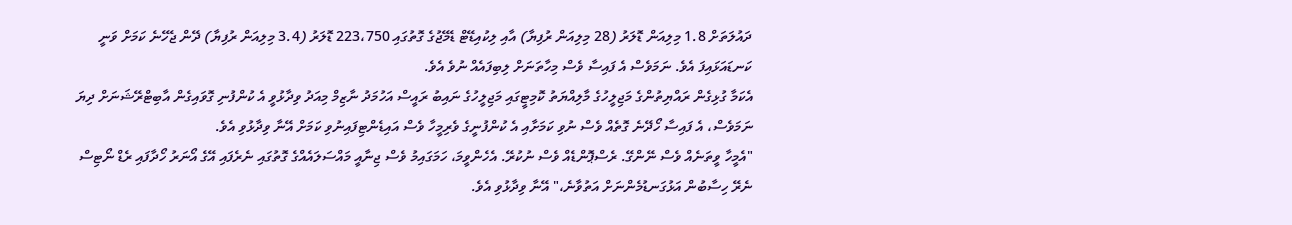ދައުލަތަށް 1.8 މިލިއަން ޑޮލަރު (28 މިލިއަން ރުފިޔާ) އާއި ލިކުއިޑޭޓް ޑެމޭޖުގެ ގޮތުގައި 223،750 ޑޮލަރު (3.4 މިލިއަން ރުފިޔާ) ދޭން ޖެހޭނެ ކަމަށް ވަނީ ކަނޑައަޅައިފަ އެވެ. ނަމަވެސް އެ ފައިސާ ވެސް މިހާތަނަށް ލިބިފައެއް ނުވެ އެވެ.
އެކަމާ ގުޅިގެން ރައްޔިތުންގެ މަޖިލީހުގެ މާލިއްޔަތު ކޮމިޓީގައި މަޖިލީހުގެ ނައިބު ރައީސް އަހުމަދު ނާޒިމް މިއަދު ވިދާޅުވީ އެ ކުންފުނި ގޮވައިގެން އާބިޓްރޭޝަނަށް ދިޔަ ނަމަވެސް، އެ ފައިސާ ހޯދޭނެ ގޮތެއް ވެސް ނުވި ކަމަށާއި އެ ކުންފުނީގެ ވެރިމީހާ ވެސް އައިޑެންޓިފައިނުވި ކަމަށް އޭނާ ވިދާޅުވި އެވެ.
"އެމީހާ ވީތަނެއް ވެސް ނޭންގޭ. ރެސްޕޮންޑެއް ވެސް ނުކުރޭ. އެހެންވީމަ، ހަމަގައިމު ވެސް ޖިނާއީ މައްސަލައެއްގެ ގޮތުގައި ނެރެފައި އޭގެ އޯނަރު ހޯދާފައި ރެޑް ނޯޓިސް ނެރޭ ހިސާބުން އަޅުގަނޑުމެންނަށް އަތުވާނެ،" އޭނާ ވިދާޅުވި އެވެ.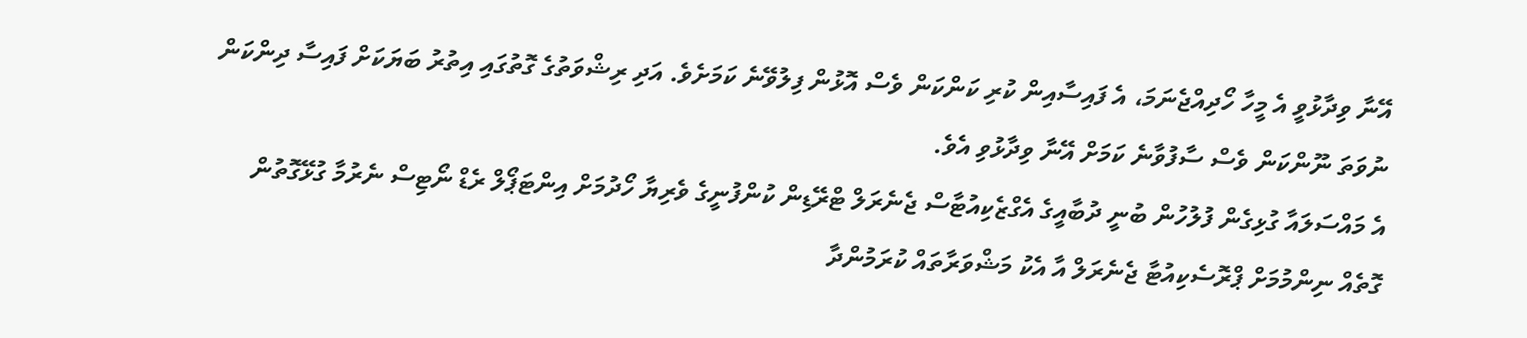އޭނާ ވިދާޅުވީ އެ މީހާ ހޯދިއްޖެނަމަ، އެ ފައިސާއިން ކުރި ކަންކަން ވެސް އޮޅުން ފިލުވޭނެ ކަމަށެވެ. އަދި ރިޝްވަތުގެ ގޮތުގައި އިތުރު ބަޔަކަށް ފައިސާ ދިންކަން ނުވަތަ ނޫންކަން ވެސް ސާފުވާނެ ކަމަށް އޭނާ ވިދާޅުވި އެވެ.
އެ މައްސަލައާ ގުޅިގެން ފުލުހުން ބުނީ ދުބާއީގެ އެގްޒެކިއުޓާސް ޖެނެރަލް ޓްރޭޑިން ކުންފުނީގެ ވެރިޔާ ހޯދުމަށް އިންޓަޕޯލް ރެޑް ނޯޓިސް ނެރުމާ ގުޅޭގޮތުން ގޮތެއް ނިންމުމަށް ޕްރޮސެކިއުޓާ ޖެނެރަލް އާ އެކު މަޝްވަރާތައް ކުރަމުންދާ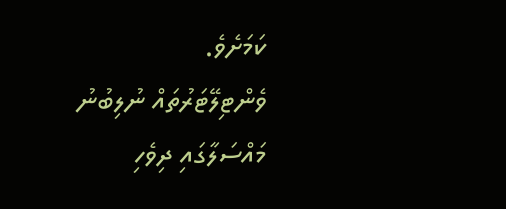ކަމަށެވެ.
ވެންޓިލޭޓަރުތައް ނުލިބުނު މައްސަލާގައި ދިވެހި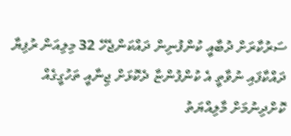ސަރުކާރަށް ދުބާއީ ކުންފުނިން ދައްކަންޖެހޭ 32 މިލިއަން ރުފިޔާ ދައްކާފައި ނުވާތީ އެ ކުންފުންޏާ ދެކޮޅަށް ޖިނާއީ ތަހުގީގެއް ކޮށްދިނުމަށް މާލިއްޔަތު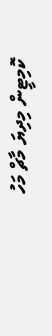ކޮމިޓީން މިދިޔަ މާޗް މަހު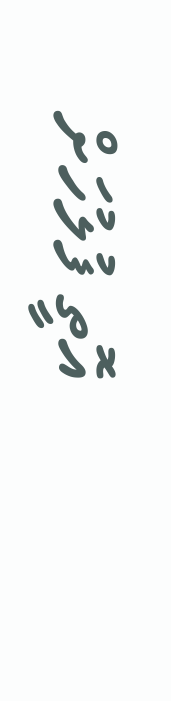އޮތީ ފުލުހަށް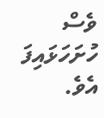ވެސް ހުށަހަޅައިފަ އެވެ.